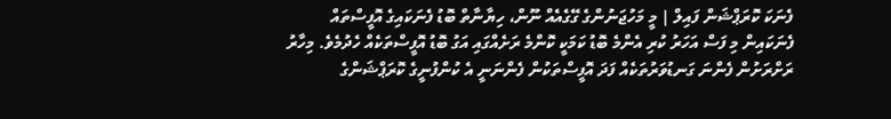ފެނަކަ ކޮރަޕްޝަން ފައިލް | މީ މަހުޖަނުންގެ ގޭގެއެއް ނޫން، ހިޔާނާތް ބޮޑު ފެނަކައިގެ އޮފީސްތައް
ފެނަކައިން މި ފަސް އަހަރު ކުރި އެންމެ ބޮޑު ކަމަކީ ކޮންމެ ރަށެއްގައި އަގު ބޮޑު އޮފީސްތަކެއް ހެދުމެވެ. މިހާރު ރަށްރަށުން ފެންނަ ގަނޑުވަރުތަކެއް ފަދަ އޮފީސްތަކުން ފެންނަނީ އެ ކުންފުނީގެ ކޮރަޕްޝަންގެ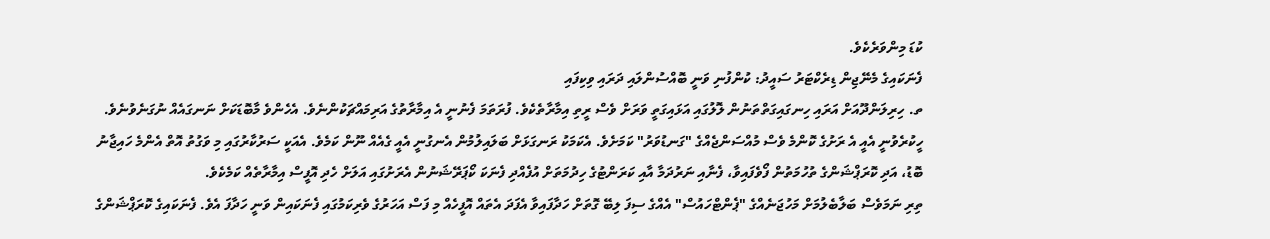ކުޑަ މިންވަރެކެވެ.
ފެނަކައިގެ މެނޭޖިން ޑިރެކްޓަރު ސައީދު: ކުންފުނި ވަނީ ބޮއްސުންލައި ދަރައި ވިކިފައި
ތ. ހިރިލަންދޫއަށް އަރައި ހިނގައިގަތްތަނުން ލޮލުގައި އަޅައިގަތީ ވަރަށް ވެސް ރީތި އިމާރާތެކެވެ. ފުރަތަމަ ފެނުނީ އެ އިމާރާތުގެ އަރިމައްޗަކުންނެވެ. އެހެންވެ މާބޮޑަކަށް ނަނގައެއް ނުގަނެވުނެވެ. ހީކުރެވުނީ އެއީ އެ ރަށުގެ ކޮންމެ ވެސް މުއްސަންޖެއްގެ "ގަނޑުވަރު" ކަމަށެވެ. އެކަމަކު ރަނގަޅަށް ބަލައިލުމުން އެނގުނީ އެއީ ގެއެއް ނޫން ކަމެވެ. އެއަކީ ސަރުކާރުގައި މި ވަގުތު އޮތް އެންމެ ހައިޖާނު ބޮޑު، އަދި ކޮރަޕްޝަންގެ ތުހުމަތުން ފޯވެފައިވާ، ފެނާއި ނަރުދަމާ އާއި ކަރަންޓުގެ ހިދުމަތަށް އުފެއްދި ފެނަކަ ކޯޕަރޭޝަނުން އެރަށުގައި އަލަށް ހެދި އޮފީސް އިމާރާތެއް ކަމެކެވެ.
ތިރި ނަމަވެސް ބަލާބެލުމަށް މަހުޖަނެއްގެ "ޕެންޓްހައުސް" އެއްގެ ސިފަ ލިބޭ ގޮތަށް ހަދާފައިވާ އެފަދަ އެތައް އޮފީހެއް މި ފަސް އަހަރުގެ ވެރިކަމުގައި ފެނަކައިން ވަނީ ހަދާފަ އެވެ. ފެނަކައިގެ ކޮރަޕްޝަންގެ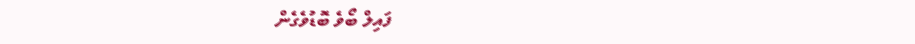ފައިލް ބޯވެ ބޮޑުވެގެން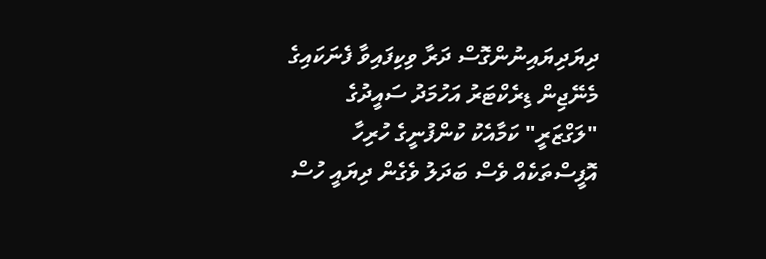ދިޔަދިޔައިނުންގޮސް ދަރާ ވިކިފައިވާ ފެނަކައިގެ މެނޭޖިން ޑިރެކްޓަރު އަހުމަދު ސައީދުގެ "ލަގްޒަރީ" ކަމާއެކު ކުންފުނީގެ ހުރިހާ އޮފީސްތަކެއް ވެސް ބަދަލު ވެގެން ދިޔައީ ހުސް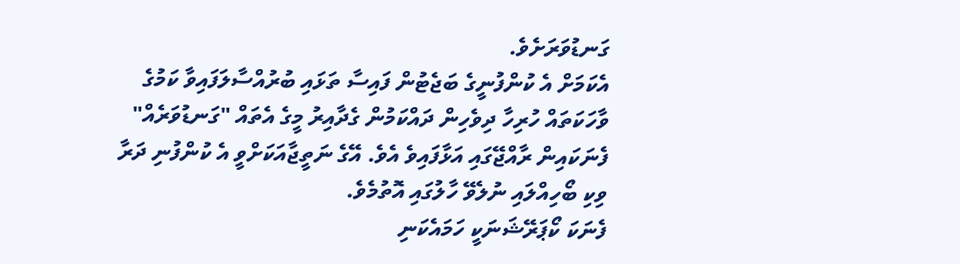ގަނޑުވަރަށެވެ.
އެކަމަށް އެ ކުންފުނީގެ ބަޖެޓުން ފައިސާ ތަޅައި ބުރުއްސާލަފައިވާ ކަމުގެ ވާހަކަތައް ހުރިހާ ދިވެހިން ދައްކަމުން ގެދާއިރު މީގެ އެތައް "ގަނޑުވަރެއް" ފެނަކައިން ރާއްޖޭގައި އަޅާފައިވެ އެވެ. އޭގެ ނަތީޖާއަކަށްވީ އެ ކުންފުނި ދަރާ ވިކި ބޯހިއްލައި ނުލެވޭ ހާލުގައި އޮތުމެވެ.
ފެނަކަ ކޯޕަރޭޝަނަކީ ހަމައެކަނި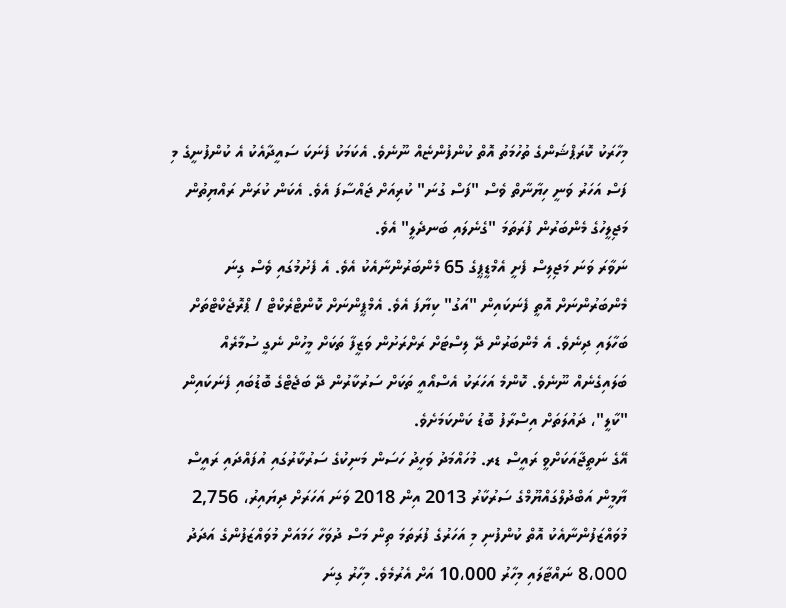މިހާރަކު ކޮރަޕްޝަންގެ ތުހުމަތު އޮތް ކުންފުންޏެއް ނޫނެވެ. އެކަމަކު ފެނަކަ ސައީދާއެކު އެ ކުންފުނީގެ މި ފަސް އަހަރު ވަނީ ހިޔާނާތް ވެސް "ފަސް ގުނަ" ކުރިއަށް ޖައްސާފަ އެވެ. އެކަން ކުރަން ރައްޔިތުން މަޖިލީހުގެ މެންބަރުން ފުރަތަމަ "ގެނެލައި ބަނދެލީ" އެވެ.
ނަވާރަ ވަނަ މަޖިލިސް ފެށީ އެމްޑީޕީގެ 65 މެންބަރުންނާއެކު އެވެ. އެ ފެށުމުގައި ވެސް ގިނަ މެންބަރުންނަށް އޮތީ ފެނަކައިން "އަގު" ކިޔާފަ އެވެ. އެމްޕީންނަށް ކޮންޓްރެކްޓް / ޕްރޮޖެކްޓްތަށް ބަހާލައި ދިނެވެ. އެ މެންބަރުން ދޭ ލިސްޓަށް ރަށްރަށުން ވަޒީފާ ތަކަށް މީހުން ނެގީ ސުމާރެއް ބަލައިގެނެއް ނޫނެވެ. ކޮންމެ އަހަރަކު އެސްއޯއީ ތަކަށް ސަރުކާރުން ދޭ ބަޖެޓްގެ ބޮޑުބައި ފެނަކައިން  "ކާލީ"، ދައުލަތަށް އިސްރާފު ބޮޑު ކަންކަމަށެވެ.
އޭގެ ނަތީޖާއަކަށްވީ ރައީސް ޑރ. މުހައްމަދު ވަހީދު ހަސަން މަނިކުގެ ސަރުކާރުގައި އުފައްދައި ރައީސް ޔާމީން އަބްދުލްގައްޔޫމްގެ ސަރުކާރު 2013 އިން 2018 ވަނަ އަހަރަށް ދިޔައިރު، 2,756 މުވައްޒަފުންނާއެކު އޮތް ކުންފުނި މި އަހަރުގެ ފުރަތަމަ ތިން މަސް ދުވަހާ ހަމައަށް މުވައްޒަފުންގެ އަދަދު 8،000 ނައްޓާލައި މިހާރު 10،000 އަށް އެރުމެވެ. މިހާރު ގިނަ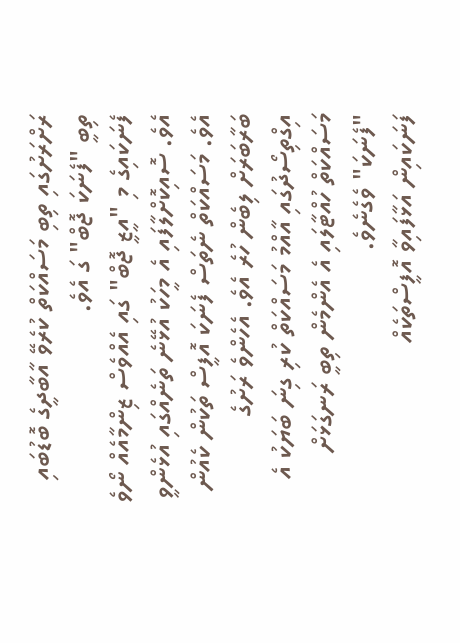ރަށްރަށުގައި ތިބި މަސައްކަތް ކުރެވޭ އާބާދީގެ ބޮޑުބައި ތިބީ "ފެނަކަ ޖޮބް" ގަ އެވެ.
ފެނަކައިގެ މި "އީޒީ ޖޮބް" ގައި އެއްވެސް ޒިންމާއެއް ނޯވެ އެވެ. ސޮއިކޮށްލާފައި އެ މީހަކު އުޅޭނެ ތަނެއްގައި އުޅެންވީ އެވެ. މަސައްކަތް ނެތަސް ފެނަކަ އޮފީސް ތަކުން ކެއުން ބަރާބަރަށް ލިބެން ހުރެ އެވެ. އެހެންވެ ރަށުގެ އިގްތިސޯދުގައި އާއްމު މަސައްކަތް ކުރި ގިނަ ބަޔަކު އެ މަސައްކަތް ހުއްޓާލައި އެ އެންމެން ތިބީ ރަނގަޅަށް "ފެނަކަ" ވެގެނެވެ.
ފަނަކައިން އަޅާފައިވާ އޮފީސްތަކެއް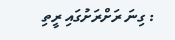: ގިނަ ރަށްރަށުގައި ރީތި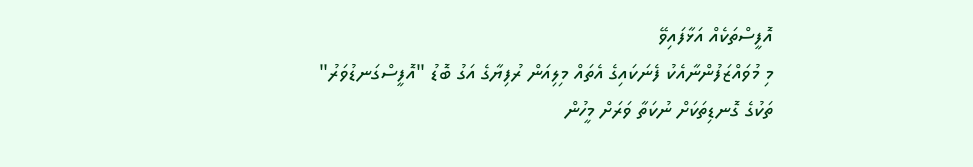އޮފީސްތަކެއް އަޅާފައިވޭ
މި މުވައްޒަފުންނާއެކު ފެނަކައިގެ އެތައް މިލިއަން ރުފިޔާގެ އަގު ބޮޑު "އޮފީސްގަނޑުވަރު" ތަކުގެ ގޮނޑިތަކަށް ނުކަތާ ވަރަށް މީހުން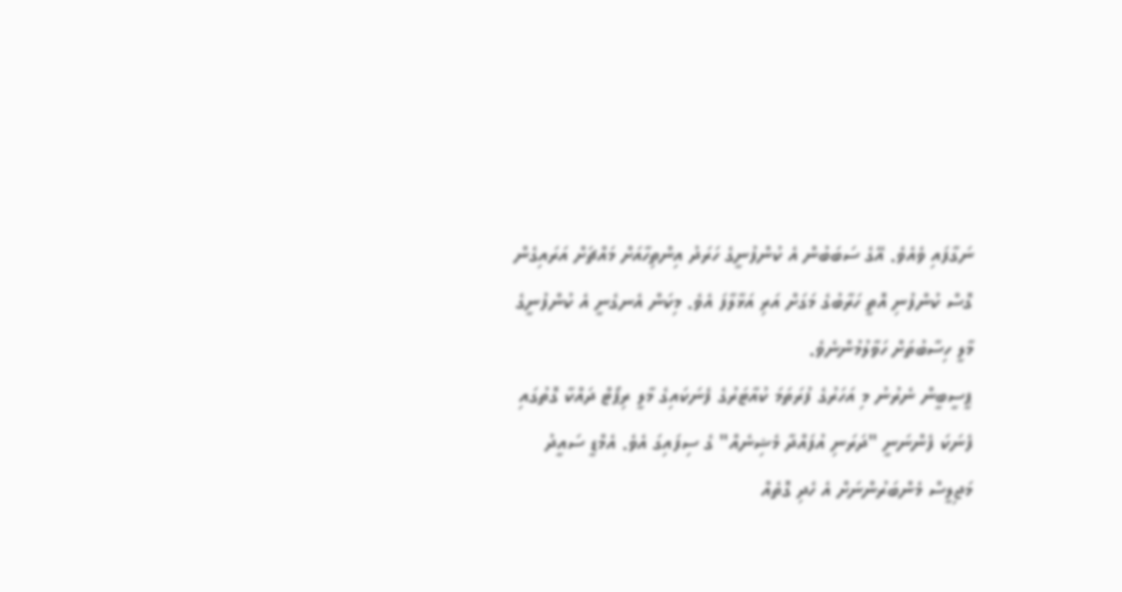ނަގާފައި ވެއެވެ. އޭގެ ސަބަބުން އެ ކުންފުނީގެ ހަރަދު އިންތިހާއަށް މައްޗަށް އަރައިގެން ގޮސް ކުންފުނި އޮތީ ހަރާބުގެ މަގަށް އަރި އަޅާލާފަ އެވެ. މިކަން އެނގެނީ އެ ކުންފުނީގެ މާލީ ހިސާބުތަށް ހަވާލުމުންނެވެ.
ޕީސީބީން ނެރުނު މި އަހަރުގެ ފުރަތަމަ ކުއާޓަރުގެ ފެނަކައިގެ މާލީ ރިޕޯޓް ދައްކާ ގޮތުގައި ފެނަކަ ފެންނަނީ "ދަރަނި އުފައްދާ މެޝިނެއް" ގެ ސިފައިގަ އެވެ. އެމްޑީ ސައީދު މަޖިލީސް މެންބަރުންނަށް އެ ހެދި ގޮތެއް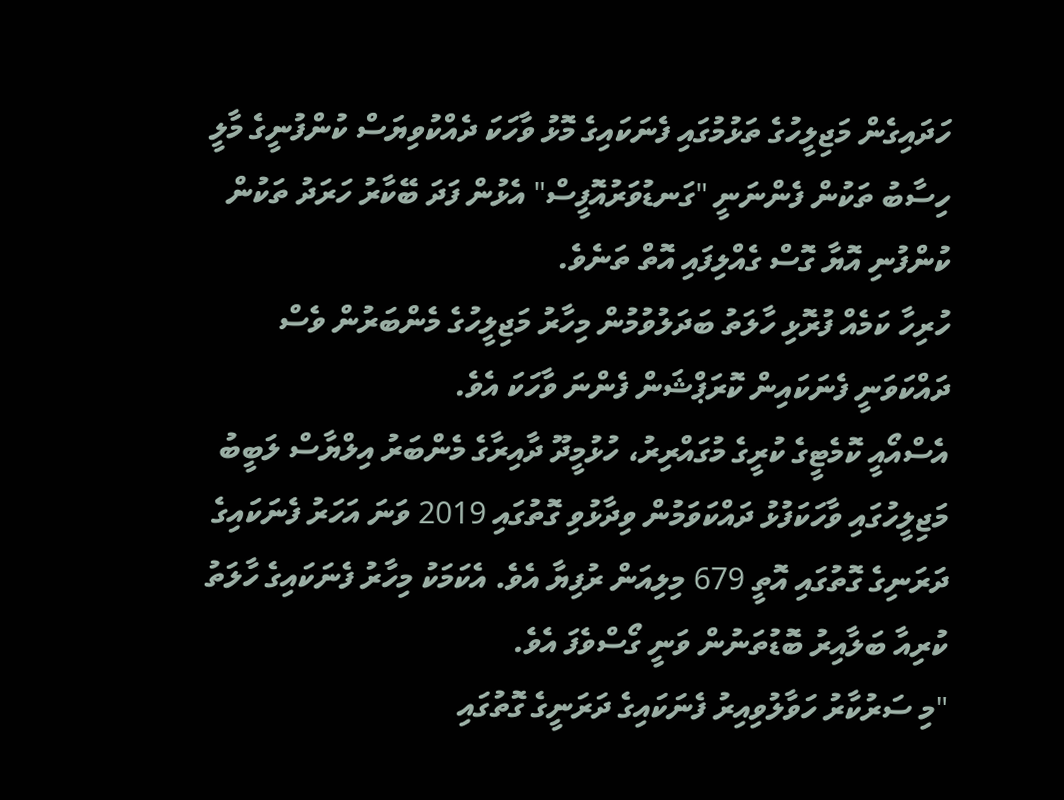ހަދައިގެން މަޖިލީހުގެ ތަޅުމުގައި ފެނަކައިގެ މޮޅު ވާހަކަ ދެއްކުވިޔަސް ކުންފުނީގެ މާލީ ހިސާބު ތަކުން ފެންނަނީ "ގަނޑުވަރުއޮފީސް" އެޅުން ފަދަ ބޭކާރު ހަރަދު ތަކުން ކުންފުނި އޮޔާ ގޮސް ގެއްލިފައި އޮތް ތަނެވެ.
ހުރިހާ ކަމެއް ފުރޮޅި ހާލަތު ބަދަލުވުމުން މިހާރު މަޖިލީހުގެ މެންބަރުން ވެސް ދައްކަވަނީ ފެނަކައިން ކޮރަޕްޝަން ފެންނަ ވާހަކަ އެވެ.
އެސްއޯއީ ކޮމެޓީގެ ކުރީގެ މުގައްރިރު، ހުޅުމީދޫ ދާއިރާގެ މެންބަރު އިލްޔާސް ލަބީބު މަޖިލީހުގައި ވާހަކަފުޅު ދައްކަވަމުން ވިދާޅުވި ގޮތުގައި 2019 ވަނަ އަހަރު ފެނަކައިގެ ދަރަނިގެ ގޮތުގައި އޮތީ 679 މިލިއަން ރުފިޔާ އެވެ. އެކަމަކު މިހާރު ފެނަކައިގެ ހާލަތު ކުރިއާ ބަލާއިރު ބޮޑުތަނުން ވަނީ ގޯސްވެފަ އެވެ.
"މި ސަރުކާރު ހަވާލުވިއިރު ފެނަކައިގެ ދަރަނީގެ ގޮތުގައި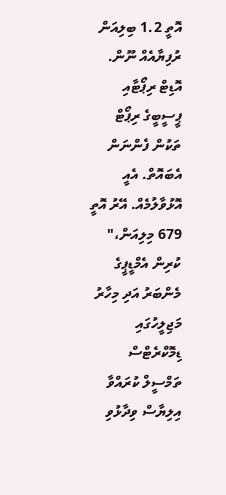އޮތީ 1.2 ބިލިއަން ރުފިޔާއެއް ނޫން. އޮޑިޓް ރިޕޯޓާއި ޕީސީބީގެ ރިޕޯޓް ތަކުން ފެންނަން އެބައޮތް. އެއީ އޮޅުވާލުމެއް. އޭރު އޮތީ 679 މިލިއަން،" ކުރިން އެމްޑީޕީގެ މެންބަރު އަދި މިހާރު މަޖިލީހުގައި ޑިމޮކްރެޓްސް ތަމްސީލް ކުރައްވާ އިލިޔާސް ވިދާޅުވި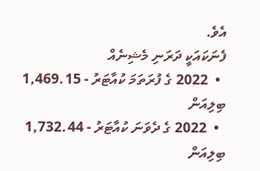އެވެ.
ފެނަކައަކީ ދަރަނި މެޝިނެއް
  •  2022 ގެ ފުރަތަމަ ކުއާޓަރު - 1,469.15 ބިލިއަން
  •  2022 ގެ ދެވަނަ ކުއާޓަރު - 1,732.44 ބިލިއަން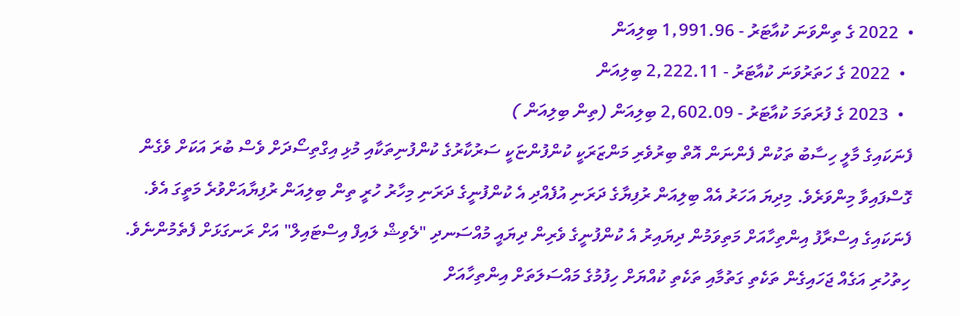•  2022 ގެ ތިންވަނަ ކުއާޓަރު - 1,991.96 ބިލިއަން
  •  2022 ގެ ހަތަރުވަނަ ކުއާޓަރު - 2,222.11 ބިލިއަން
  •  2023 ގެ ފުރަތަމަ ކުއާޓަރު - 2,602.09 ބިލިއަން (ތިން ބިލިއަން )
ފެނަކައިގެ މާލީ ހިސާބު ތަކުން ފެންނަން އޮތް ބިރުވެރި މަންޒަރަކީ ކުންފުންޏަކީ ސަރުކާރުގެ ކުންފުނިތަކާއި މުޅި އިގްތިސޯދަށް ވެސް ބުރަ އަކަށް ވެގެން ގޮސްފައިވާ މިންވަރެވެ. މިދިޔަ އަހަރު އެއް ބިލިއަން ރުފިޔާގެ ދަރަނި އުފެއްދި އެ ކުންފުނީގެ ދަރަނި މިހާރު ހުރީ ތިން ބިލިއަން ރުފިޔާއަށްވުރެ މަތީގަ އެވެ. ފެނަކައިގެ އިސްރާފު އިންތިހާއަށް މަތިވަމުން ދިޔައިރު އެ ކުންފުނީގެ ވެރިން ދިޔައީ މުއްސަނދި "ލެވިޝް ލައިފް އިސްޓައިލް" އަށް ރަނގަޅަށް ފެތެމުންނެވެ.
ހިތުހުރި އަގެއް ޖަހައިގެން ތަކެތި ގަތުމާއި ތަކެތި ކުއްޔަށް ހިފުމުގެ މައްސަލަތަށް އިންތިހާއަށް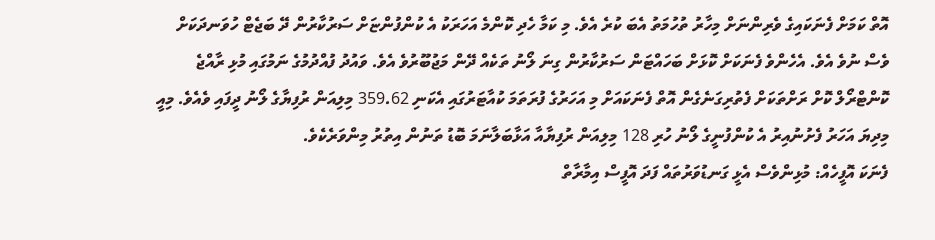އޮތް ކަމަށް ފެނަކައިގެ ވެރިންނަށް މިހާރު ތުހުމަތު އެބަ ކުރެ އެވެ. މި ކަމާ ހެދި ކޮންމެ އަހަރަކު އެ ކުންފުންޏަށް ސަރުކާރުން ދޭ ބަޖެޓް ހުވަނދަކަށް ވެސް ނުވެ އެވެ. އެހެންވެ ފެނަކަށް ކޮޅަށް ބަހައްޓަން ސަރުކާރުން ގިނަ ލޯނު ތަކެއް ދޭން މަޖުބޫރުވެ އެވެ. ވައުދު ފުއްދުމުގެ ނަމުގައި މުޅި ރާއްޖެ ކޮންޓްރޯލް ކޮށް ރަށްތަކަށް ފެތުރިގަނެގެން އޮތް ފެނަކައަށް މި އަހަރުގެ ފުރަތަމަ ކުއާޓަރުގައި އެކަނި 359.62 މިލިއަން ރުފިޔާގެ ލޯނު ދީފައި ވެއެވެ. މިއީ މިދިޔަ އަހަރު ފެށުނުއިރު އެ ކުންފުނީގެ ލޯނު ހުރި 128 މިލިއަން ރުފިޔާއާ އަޅާބަލާނަމަ ބޮޑު ތަނުން އިތުރު މިންވަރެކެވެ.
ފެނަކަ އޮފީހެއް: މުޅިންވެސް އެޅީ ގަނޑުވަރުތައް ފަދަ އޮފީސް އިމާރާތް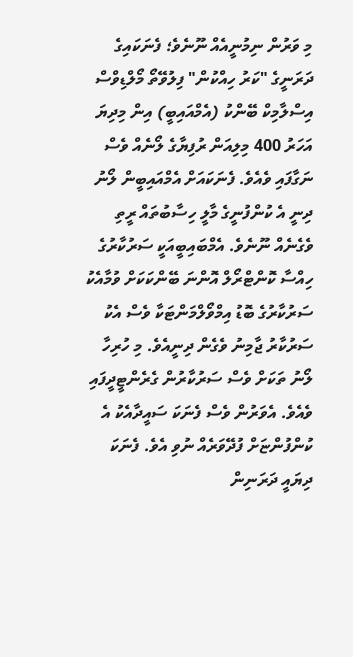މި ވަރުން ނިމުނީއެއް ނޫނެވެ؛ ފެނަކައިގެ ދަރަނީގެ "ކަރު ހިއްކުން" ފިލުވޭތޯ މޯލްޑިވްސް އިސްލާމިކް ބޭންކު (އެމްއައިބީ) އިން މިދިޔަ އަހަރު 400 މިލިއަން ރުފިޔާގެ ލޯނެއް ވެސް ނަގާފައި ވެއެވެ. ފެނަކައަށް އެމްއައިބީން ލޯނު ދިނީ އެ ކުންފުނީގެ މާލީ ހިސާބުތައް ރީތި ވެގެނެއް ނޫނެވެ. އެމްބައިބީއަކީ ސަރުކާރުގެ ހިއްސާ ކޮންޓްރޯލް އޮންނަ ބޭންކަކަށް ވުމާއެކު ސަރުކާރުގެ ބޮޑު އިމްވޯލްމަންޓަކާ ވެސް އެކު ސަރުކާރު ޖާމިނު ވެގެން ދިނީއެވެ. މި ހުރިހާ ލޯނު ތަކަށް ވެސް ސަރުކާރުން ގެރެންޓީދީފައި ވެއެވެ. އެވަރުން ވެސް ފެނަކަ ސައީދާއެކު އެ ކުންފުންޏަށް ފުދޭވަރެއް ނުވި އެވެ. ފެނަކަ ދިޔައީ ދަރަނިން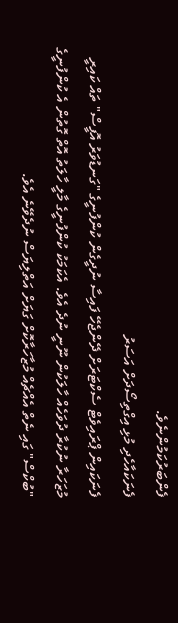ފެންބަރުކަމުންނެވެ.
ފެނަކައާހެދި މުޅި އިގްތިސޯދަށް އަސަރު
ފެނަކައިން ޕްރައިވެޓް ސެކްޓަރަށް ދޭންޖެހޭ ފައިސާ ނުދީގެން ކުންފުނީގެ "ގަނޑުވަރު އޮފީސް" ތައް ކައިރީ މުޒަހަރާ ނުކުރާ ދުވަހެއް ހާލަކުން ނޫނީ ނުދެ އެވެ. އެކަމަކު ކުންފުނީގެ މާލީ ހާލަތު އޮތް ގޮތުން އެ ކުންފުނީގެ "ބުކްސް" ގައި ނެތް އެއްޗެއް މުޒާހަރާކޮށް ގަޔަށް އަތްލިޔަސް ނުދެވޭނެ އެވެ.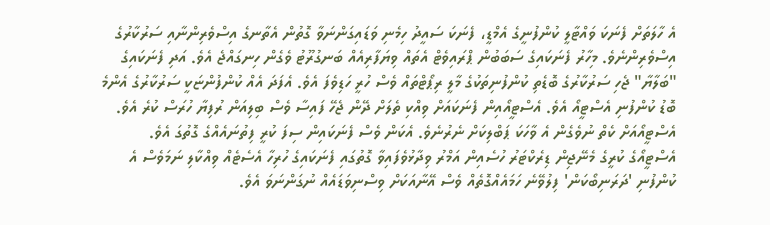އެ ހާލަތަށް ފެނަކަ ވައްޓާލީ ކުންފުނީގެ އެމްޑީ، ފެނަކަ ސައީދު ހިމެނި ވަޑައިގަންނަވާ ގޮތުން އެތާނގެ އިސްވެރިންނާއި ސަރުކާރުގެ އިސްވެރިންނެވެ. މިހާރު ފެނަކައިގެ ސަބަބުން ޕްރައިވެޓް އެތައް ވިޔަފާރިއެއް ބަނގުރޫޓު ވެގެން ހިނގައްޖެ އެވެ. އަދި ފެނަކައިގެ "ބަލާޔާ" ޖެހި ސަރުކާރުގެ ބޮޑެތި ކުންފުނިތަކުގެ މާލީ ރިޕޯޓްތައް ވެސް ހުރީ ހަޑިވެފަ އެވެ. އެފަދަ އެއް ކުންފުންޏަކީ ސަރުކާރުގެ އެންމެ ބޮޑު ކުންފުނި އެސްޓީއޯ އެވެ. އެސްޓީއޯއިން ފެނަކައަށް ވިއްކި ތެލަށް ދޭން ޖެހޭ ފައިސާ ވެސް ބިލިއަން ރުފިޔާ ހުރަސް ކުރެ އެވެ. އެސްޓީއޯއަށް ކެތް ނުވެގެން އެ ވާހަކަ ޕަބްލިކަށް ނެރުނެވެ. އެކަން ވެސް ފެނަކައިން ސިފަ ކުރީ ފިތުނައެއްގެ ގޮތުގަ އެވެ.
އެސްޓީއޯގެ ކުރީގެ މެނޭޖިން ޑިރެކްޓަރު ހުސެއިން އަމްރު ވިދާޅުވެފައިވާ ގޮތުގައި ފެނަކައިގެ ހުރިހާ އެސެޓެއް ވިއްކާލި ނަމަވެސް އެ ކުންފުނި 'ދަރަނިބޯކަން' ފިލުވޭނެ ހަމައެއްގޮތެއް ވެސް އޭނާއަކަށް ވިސްނިވަޑައެއް ނުގަންނަވަ އެވެ.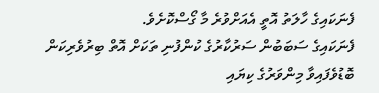ފެނަކައިގެ ހާލަތު އޮތީ އެއަށްވުރެ މާ ގޯސްކޮށެވެ.
ފެނަކައިގެ ސަބަބުން ސަރުކާރުގެ ކުންފުނި ތަކަށް އޮތް ބިރުވެރިކަން ބޮޑުވެފައިވާ މިންވަރުގެ ކިޔައި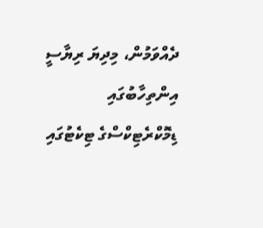ދެއްވަމުން، މިދިޔަ ރިޔާސީ އިންތިހާބުގައި ޑިމޮކްރެޓިކްސްގެ ޓިކެޓުގައި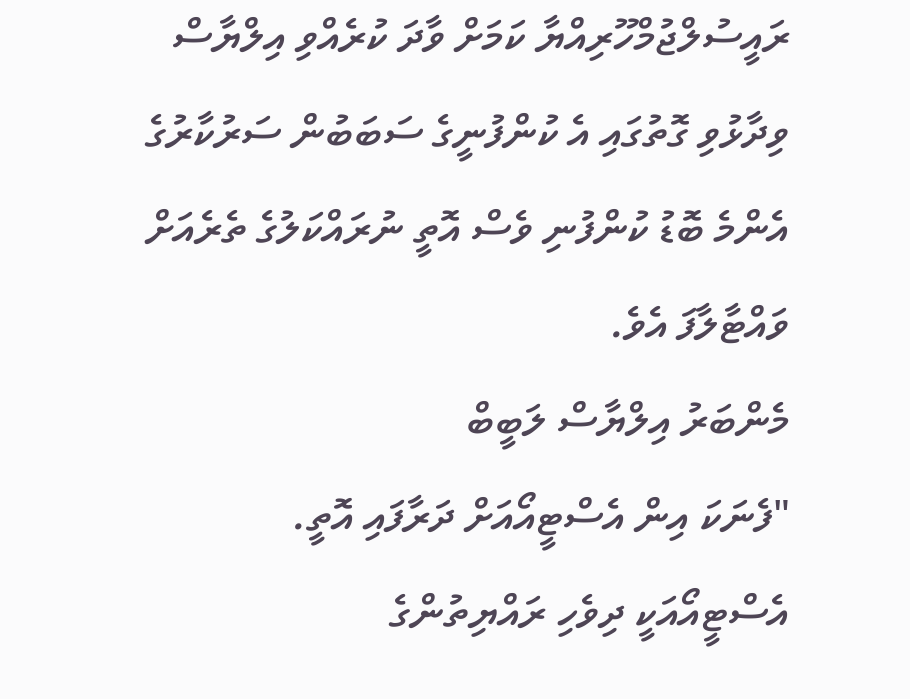ރައީސުލްޖުމްހޫރިއްޔާ ކަމަށް ވާދަ ކުރެއްވި އިލްޔާސް ވިދާޅުވި ގޮތުގައި އެ ކުންފުނީގެ ސަބަބުން ސަރުކާރުގެ އެންމެ ބޮޑު ކުންފުނި ވެސް އޮތީ ނުރައްކަލުގެ ތެރެއަށް ވައްޓާލާފަ އެވެ.
މެންބަރު އިލްޔާސް ލަބީބް
"ފެނަކަ އިން އެސްޓީއޯއަށް ދަރާފައި އޮތީ. އެސްޓީއޯއަކީ ދިވެހި ރައްޔިތުންގެ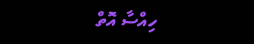ހިއްސާ އޮތް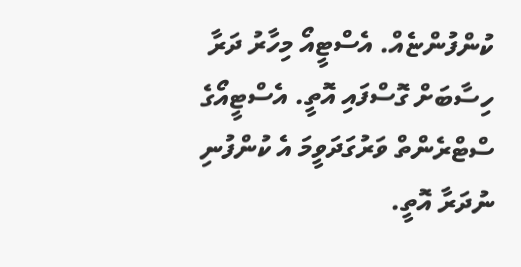ކުންފުންޏެއް. އެސްޓީއޯ މިހާރު ދަރާ ހިސާބަށް ގޮސްފައި އޮތީ. އެސްޓީއޯގެ ސްޓްރެންތް ވަރުގަދަވީމަ އެ ކުންފުނި ނުދަރާ އޮތީ.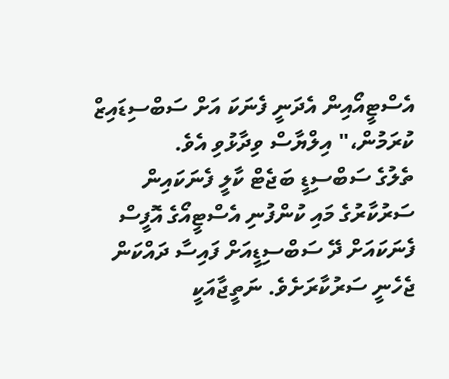އެސްޓީއޯއިން އެދަނީ ފެނަކަ އަށް ސަބްސިޑައިޒް ކުރަމުން،" އިލްޔާސް ވިދާޅުވި އެވެ.
ތެލުގެ ސަބްސިޑީ ބަޖެޓް ކާލީ ފެނަކައިން
ސަރުކާރުގެ މައި ކުންފުނި އެސްޓީއޯގެ އޮފީސް
ފެނަކައަށް ދޭ ސަބްސިޑީއަށް ފައިސާ ދައްކަން ޖެހެނީ ސަރުކާރަށެވެ. ނަތީޖާއަކީ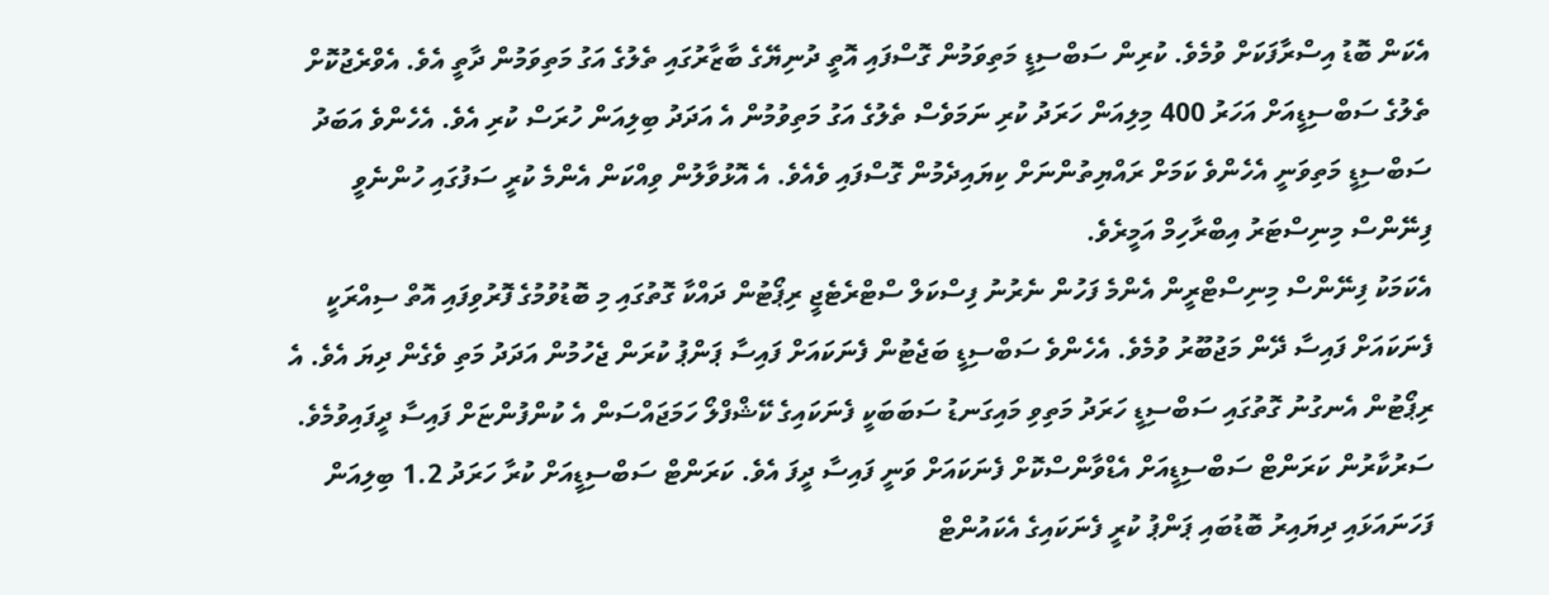އެކަން ބޮޑު އިސްރާފަކަށް ވުމެވެ. ކުރިން ސަބްސިޑީ މަތިވަމުން ގޮސްފައި އޮތީ ދުނިޔޭގެ ބާޒާރުގައި ތެލުގެ އަގު މަތިވަމުން ދާތީ އެވެ. އެވްރެޖުކޮށް ތެލުގެ ސަބްސިޑީއަށް އަހަރު 400 މިލިއަން ހަރަދު ކުރި ނަމަވެސް ތެލުގެ އަގު މަތިވުމުން އެ އަދަދު ބިލިއަން ހުރަސް ކުރި އެވެ. އެހެންވެ އަބަދު ސަބްސިޑީ މަތިވަނީ އެހެންވެ ކަމަށް ރައްޔިތުންނަށް ކިޔައިދެމުން ގޮސްފައި ވެއެވެ. އެ އޮޅުވާލުން ވިއްކަން އެންމެ ކުރީ ސަފުގައި ހުންނެވީ ފިނޭންސް މިނިސްޓަރު އިބްރާހިމް އަމީރެވެ.
އެކަމަކު ފިނޭންސް މިނިސްޓްރީން އެންމެ ފަހުން ނެރުނު ފިސްކަލް ސްޓްރެޓެޖީ ރިޕޯޓުން ދައްކާ ގޮތުގައި މި ބޮޑުވުމުގެ ފޮރުވިފައި އޮތް ސިއްރަކީ ފެނަކައަށް ފައިސާ ދޭން މަޖުބޫރު ވުމެވެ. އެހެންވެ ސަބްސިޑީ ބަޖެޓުން ފެނަކައަށް ފައިސާ ޕަންޕު ކުރަން ޖެހުމުން އަދަދު މަތި ވެގެން ދިޔަ އެވެ. އެ ރިޕޯޓުން އެނގުނު ގޮތުގައި ސަބްސިޑީ ހަރަދު މަތިވި މައިގަނޑު ސަބަބަކީ ފެނަކައިގެ ކޭޝްފްލޯ ހަމަޖައްސަން އެ ކުންފުންޏަށް ފައިސާ ދީފައިވުމެވެ.
ސަރުކާރުން ކަރަންޓް ސަބްސިޑީއަށް އެޑްވާންސްކޮށް ފެނަކައަށް ވަނީ ފައިސާ ދީފަ އެވެ. ކަރަންޓް ސަބްސިޑީއަށް ކުރާ ހަރަދު 1.2 ބިލިއަން ފަހަނައަޅައި ދިޔައިރު ބޮޑުބައި ޕަންޕު ކުރީ ފެނަކައިގެ އެކައުންޓް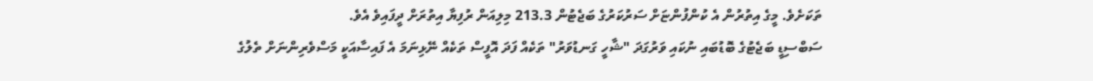ތަކަށެވެ. މީގެ އިތުރުން އެ ކުންފުންޏަށް ސަރުކަރުގެ ބަޖެޓުން 213.3 މިލިއަން ރުފިޔާ އިތުރަށް ދީފައިވެ އެވެ.
ސަބްސިޑީ ބަޖެޓުގެ ބޮޑުބައި ނުކައި ވަރުގަދަ "ޝާހީ ގަނޑުވަރު" ތަކެއް ފަދަ އޮފީސް ތަކެއް ނޭޅިނަމަ އެ ފައިސާއަކީ މަސްވެރިންނަށް ތެލުގެ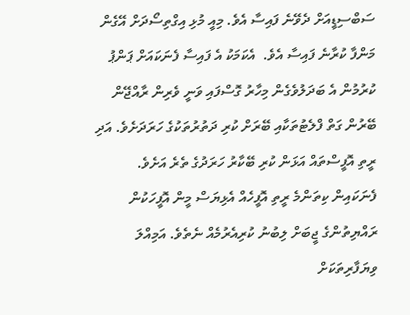ސަބްސިޑީއަށް ދެވޭނެ ފައިސާ އެވެ. މިއީ މުޅި އިގްތިސޯދަށް އޭގެން މަންފާ ކުރާނެ ފައިސާ އެވެ.  އެކަމަކު އެ ފައިސާ ފެނަކައަށް ޕަންޕު ކުރުމުން އެ ބަދަލުވެގެން މިހާރު ގޮސްފައި ވަނީ ވެރިން ރާއްޖޭން ބޭރުން ގަތް ފްލެޓުތަކާއި ބޭރަށް ކުރި ދަތުރުތަކުގެ ހަރަދަށެވެ. އަދި ރީތި އޮފީސްތައް އަޅަން ކުރި ބޭކާރު ހަރަދުގެ ތެރެ އަށެވެ.
ފެނަކައިން ކިތަންމެ ރީތި އޮފީހެއް އެޅިޔަސް މީން އޮފީހަކުން ރައްޔިތުންގެ ޖީބަށް ލިބުނު ކުރިއެރުމެއް ނެތެވެ. އަމިއްލަ ވިޔަފާރިތަކަށް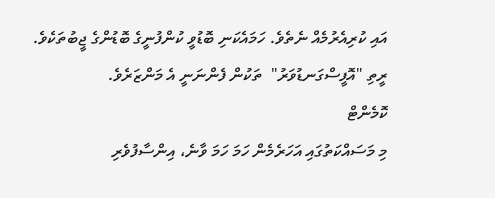އައި ކުރިއެރުމެއް ނެތެވެ. ހަމައެކަނި ބޮޑުވީ ކުންފުނީގެ ބޮޑުންގެ ޖީބުތަކެވެ. ރީތި "އޮފީސްގަނޑުވަރު"  ތަކުން ފެންނަނީ އެ މަންޒަރެވެ.
ކޮމެންޓް
މި މަސައްކަތުގައި އަހަރެމެން ހަމަ ހަމަ ވާނެ، އިންސާފުވެރި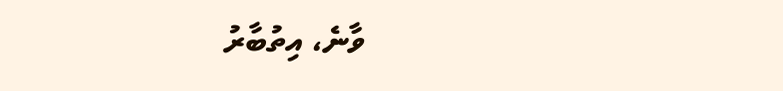ވާނެ، އިތުބާރު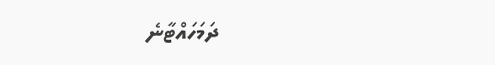ދަމަހައްޓާނެ